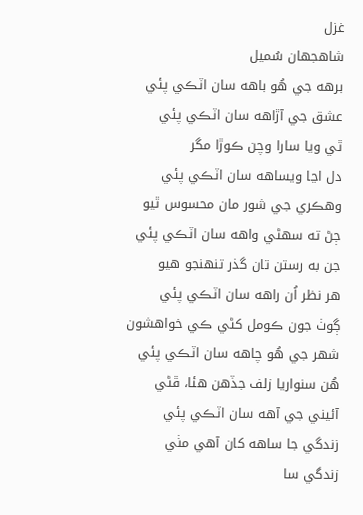غزل
شاهجهان سُميل
برهه جي هُو باهه سان اٽڪي پئي
عشق جي آڙاهه سان اٽڪي پئي
ٿي ويا سارا وچن ڪوڙا مگر
دل اڃا ويساهه سان اٽڪي پئي
وهڪري جي شور مان محسوس ٿيو
ڄڻ ته سهڻي واهه سان اٽڪي پئي
جن به رستن تان گذر تنهنجو هيو
هر نظر اُن راهه سان اٽڪي پئي
ڳوٺ جون ڪومل کڻي ڪي خواهشون
شهر جي هُو چاهه سان اٽڪي پئي
هُن سنواريا زلف جڏهن هئا، ڦڻي
آئيني جي آهه سان اٽڪي پئي
زندگي جا ساهه کان آهي مٺي
زندگي سا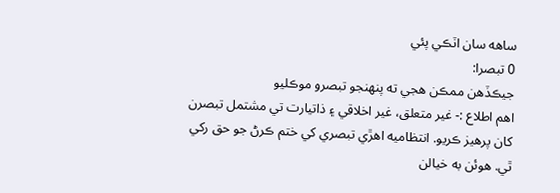ساهه سان اٽڪي پئي
0 تبصرا:
جيڪڏهن ممڪن هجي ته پنهنجو تبصرو موڪليو
اهم اطلاع :- غير متعلق، غير اخلاقي ۽ ذاتيارت تي مشتمل تبصرن کان پرهيز ڪريو. انتظاميه اهڙي تبصري کي ختم ڪرڻ جو حق رکي ٿي. هوئن به خيالن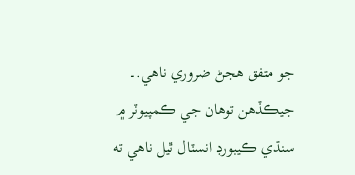جو متفق هجڻ ضروري ناهي.۔ جيڪڏهن توهان جي ڪمپيوٽر ۾ سنڌي ڪيبورڊ انسٽال ٿيل ناهي ته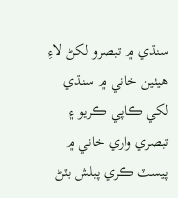سنڌي ۾ تبصرو لکڻ لاءِ هيٺين خاني ۾ سنڌي لکي ڪاپي ڪريو ۽ تبصري واري خاني ۾ پيسٽ ڪري پبلش بٽڻ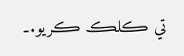تي ڪلڪ ڪريو.۔